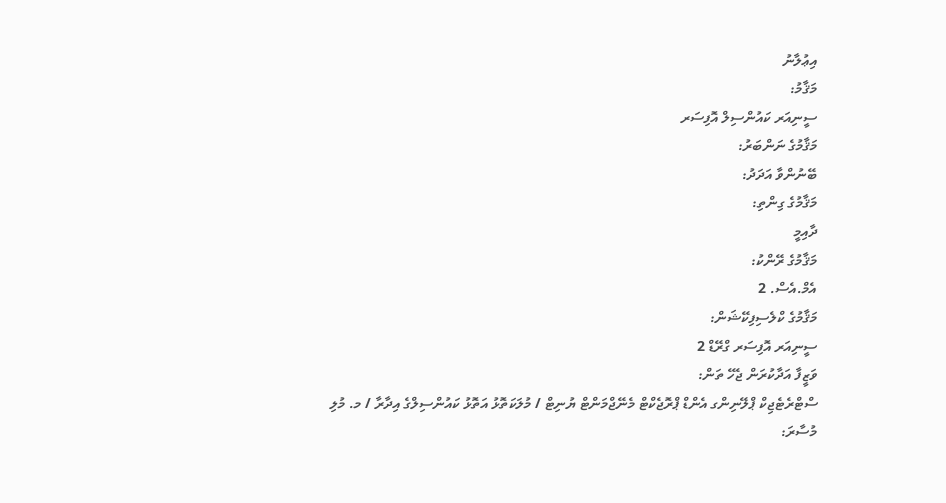އިޢުލާނު
މަޤާމު:
ސީނިއަރ ކައުންސިލް އޮފިސަރ
މަޤާމުގެ ނަންބަރު:
ބޭނުންވާ އަދަދު:
މަޤާމުގެ ގިންތި:
ދާއިމީ
މަޤާމުގެ ރޭންކު:
އެމް.އެސް. 2
މަޤާމުގެ ކްލެސިފިކޭޝަން:
ސީނިއަރ އޮފިސަރ ގްރޭޑް 2
ވަޒީފާ އަދާކުރަން ޖެހޭ ތަން:
ސްޓްރެޓެޖިކް ޕްލޭނިންގ އެންޑް ޕްރޮޖެކްޓް މެނޭޖްމަންޓް ޔުނިޓް / މުލަކަތޮޅު އަތޮޅު ކައުންސިލްގެ އިދާރާ / މ. މުލި
މުސާރަ: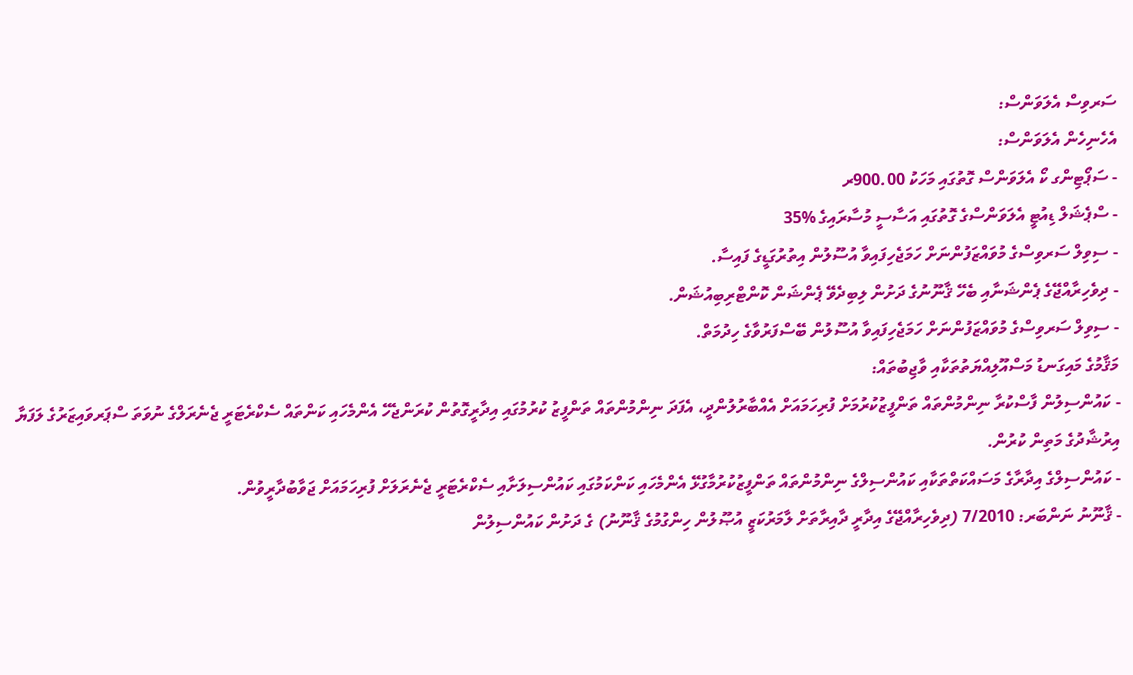ސަރވިސް އެލަވަންސް:
އެހެނިހެން އެލަވަންސް:
- ސަޕޯޓިންގ ކޯ އެލަވަންސް ގޮތުގައި މަހަކު 900.00ރ
- ސްޕެޝަލް ޑިއުޓީ އެލަވަންސްގެ ގޮތުގައި އަސާސީ މުސާރައިގެ %35
- ސިވިލް ސަރވިސްގެ މުވައްޒަފުންނަށް ހަމަޖެހިފައިވާ އުސޫލުން އިތުރުގަޑީގެ ފައިސާ.
- ދިވެހިރާއްޖޭގެ ޕެންޝަނާއި ބެހޭ ޤާނޫނުގެ ދަށުން ލިބިދެވޭ ޕެންޝަން ކޮންޓްރިބިއުޝަން.
- ސިވިލް ސަރވިސްގެ މުވައްޒަފުންނަށް ހަމަޖެހިފައިވާ އުސޫލުން ބޭސްފަރުވާގެ ހިދުމަތް.
މަޤާމުގެ މައިގަނޑު މަސްއޫލިއްޔަތުތަކާއި ވާޖިބުތައް:
- ކައުންސިލުން ފާސްކުރާ ނިންމުންތައް ތަންފީޒުކުރުމަށް ފުރިހަމައަށް އެއްބާރުލުންދީ، އެފަދަ ނިންމުންތައް ތަންފީޒު ކުރުމުގައި އިދާރީގޮތުން ކުރަންޖެހޭ އެންމެހައި ކަންތައް ސެކްރެޓަރީ ޖެނެރަލްގެ ނުވަތަ ސްޕަރވައިޒަރުގެ ލަފަޔާ އިރުޝާދުގެ މަތިން ކުރުން.
- ކައުންސިލްގެ އިދާރާގެ މަސައްކަތްތަކާއި ކައުންސިލްގެ ނިންމުންތައް ތަންފީޒުކުރުމާގުޅޭ އެންމެހައި ކަންކަމުގައި ކައުންސިލަށާއި ސެކްރެޓަރީ ޖެނެރަލަށް ފުރިހަމައަށް ޖަވާބުދާރީވުން.
- ޤާނޫނު ނަންބަރ: 7/2010 (ދިވެހިރާއްޖޭގެ އިދާރީ ދާއިރާތަށް ލާމަރުކަޒީ އުޞޫލުން ހިންގުމުގެ ޤާނޫނު) ގެ ދަށުން ކައުންސިލުން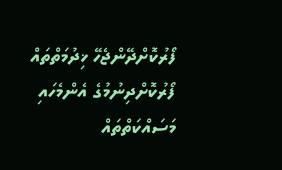ފޯރުކޮށްދޭންޖެހޭ ޚިދުމަތްތައް ފޯރުކޮށްދިނުމުގެ އެންމެހައި މަސައްކަތްތައް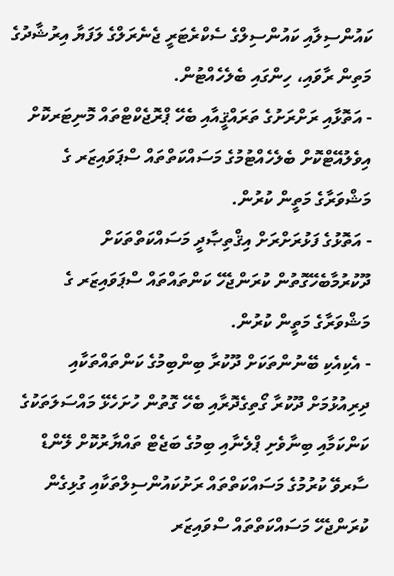ކައުންސިލާއި ކައުންސިލްގެ ސެކްރެޓަރީ ޖެނެރަލްގެ ލަފަޔާ އިރުޝާދުގެ މަތިން ރާވައި، ހިންގައި ބެލެހެއްޓުން.
- އަތޮޅާއި ރަށްރަށުގެ ތަރައްޤީއާއި ބެހޭ ޕްރޮޖެކްޓްތައް މޮނިޓަރކޮށް އިވެލުއޭޓްކޮށް ބެލެހެއްޓުމުގެ މަސައްކަތްތައް ސްޕަވައިޒަރ ގެ މަޝްވަރާގެ މަތީން ކުރުން.
- އަތޮޅުގެ ފަޅުރަށްރަށް އިޤްތިޞާދީ މަސައްކަތްތަކަށް ދޫކުރުމާބެހޭގޮތުން ކުރަންޖެހޭ ކަންތައްތައް ސްޕަވައިޒަރ ގެ މަޝްވަރާގެ މަތީން ކުރުން.
- އެކިއެކި ބޭނުންތަކަށް ދޫކުރާ ބިންބިމުގެ ކަންތައްތަކާއި ދިރިއުޅުމަށް ދޫކުރާ ގޯތިގެދޮރާއި ބެހޭ ގޮތުން ހުށަހެޅޭ މައްސަލަތަކުގެ ކަންކަމާއި ބިނާވެށި ޕްލެނާއި ބިމުގެ ބަޖެޓް ތައްޔާރުކޮށް ލޭންޑް ސާރވޭ ކުރުމުގެ މަސައްކަތްތައް ރަށުކައުންސިލްތަކާއި ގުޅިގެން ކުރަންޖެހޭ މަސައްކަތްތައް ސްވައިޒަރ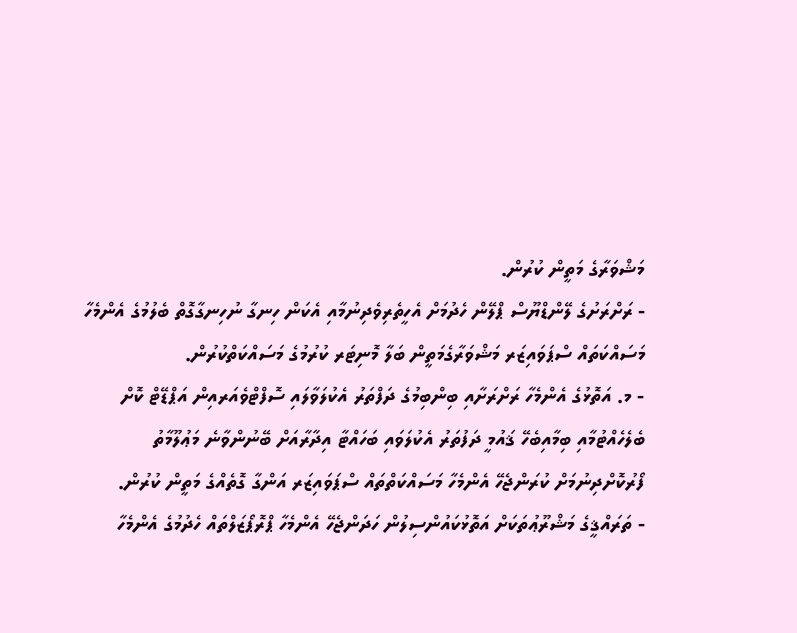މަޝްވަރާގެ މަތީން ކުރުން.
- ރަށްރަށުގެ ލޭންޑްޔޫސް ޕްލޭން ހެދުމަށް އެހީތެރިވެދިނުމާއި އެކަން ހިނގާ ނުހިނގާގޮތް ބެލުމުގެ އެންމެހާ މަސައްކަތައް ސްޕަވައިޒަރ މަޝްވަރާގެމަތީން ބަލާ މޮނިޓަރ ކުރުމުގެ މަސައްކަތްކުރުން.
- މ. އަތޮޅުގެ އެންމެހާ ރަށްރަށާއި ބިންބިމުގެ ދަފްތަރު އެކުލަވާލައި ސޮފްޓްވެއަރއިން އަޕްޑޭޓް ކޮށް ބެލެހެއްޓުމާއި ބިމާއިބެހޭ ޤައުމީ ދަފުތަރު އެކުލަވައި ބަހައްޓާ އިދާރާއަށް ބޭނުންވާނެ މަޢުލޫމާތު ފޯރުކޮށްދިނުމަށް ކުރަންޖެހޭ އެންމެހާ މަސައްކަތްތައް ސްޕަވައިޒަރ އަންގާ ގޮތެއްގެ މަތީން ކުރުން.
- ތަރައްޤީގެ މަޝްރޫޢުތަކަށް އަތޮޅުކައުންސިލުން ހަދަންޖެހޭ އެންމެހާ ޕްރޮޕޯޒަލްތައް ހެދުމުގެ އެންމެހާ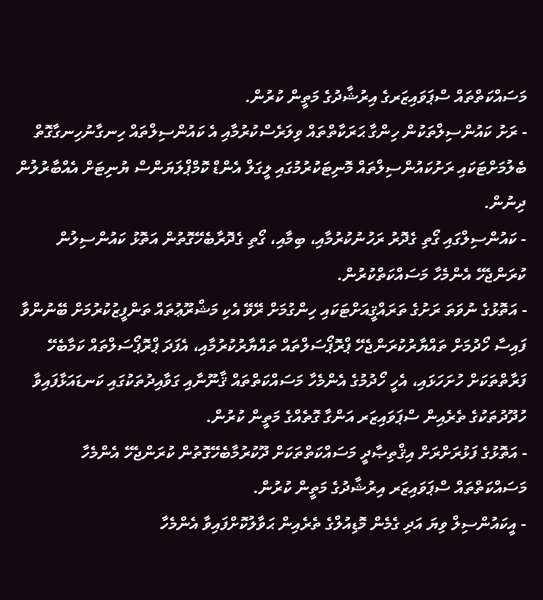މަސައްކަތްތައް ސްޕަވައިޒަރގެ އިރުޝާދުގެ މަތީން ކުރުން.
- ރަށު ކައުންސިލްތަކުން ހިންގާ ޙަރަކާތްތައް ވިލަރެސްކުރުމާއި އެ ކައުންސިލްތައް ހިނގާނުހިނގާގޮތް ބެލުމަށްޓަކައި ރަށުކައުންސިލްތައް މޮނިޓަކުރުމުގައި ލީގަލް އެންޑް ކޮމްޕްލަޔަންސް ޔުނިޓަށް އެއްބާރުލުން ދިނުން.
- ކައުންސިލްގައި ގޯތި ގެދޮރު ރަހުނުކުރުމާއި، ބިމާއި، ގޯތި ގެދޮރާބެހޭގޮތުން އަތޮޅު ކައުންސިލުން ކުރަންޖެހޭ އެންމެހާ މަސައްކަތްކުރުން.
- އަތޮޅުގެ ނުވަތަ ރަށުގެ ތަރައްޤީއަށްޓަކައި ހިންގުމަށް ރޭވޭ އެކި މަޝްރޫޢުތައް ތަންފީޒުކުރުމަށް ބޭނުންވާ ފައިސާ ހޯދުމަށް ތައްޔާރުކުރަންޖެހޭ ޕްރޮޕޯސަލްތައް ތައްޔާރުކުރުމާއި، އެފަދަ ޕްރޮޕޯސަލްތައް ކަމާބެހޭ ފަރާތްތަކަށް ހުށަހަޅައި، އެހީ ހޯދުމުގެ އެންމެހާ މަސައްކަތްތައް ޤާނޫނާއި ގަވާއިދުތަކުގައި ކަނޑައަޅާފައިވާ ހުދޫދުތަކުގެ ތެރެއިން ސްޕަވައިޒަރ އަންގާ ގޮތެއްގެ މަތީން ކުރުން.
- އަތޮޅުގެ ފަޅުރަށްރަށް އިޤްތިޞާދީ މަސައްކަތްތަކަށް ދޫކުރުމާބެހޭގޮތުން ކުރަންޖެހޭ އެންމެހާ މަސައްކަތްތައް ސްޕަވައިޒަރ އިރުޝާދުގެ މަތީން ކުރުން.
- އީކައުންސިލް ވިޔަ އަދި ގެމެން މޮޑިއުލްގެ ތެރެއިން ޙަވާލުކޮށްފައިވާ އެންމެހާ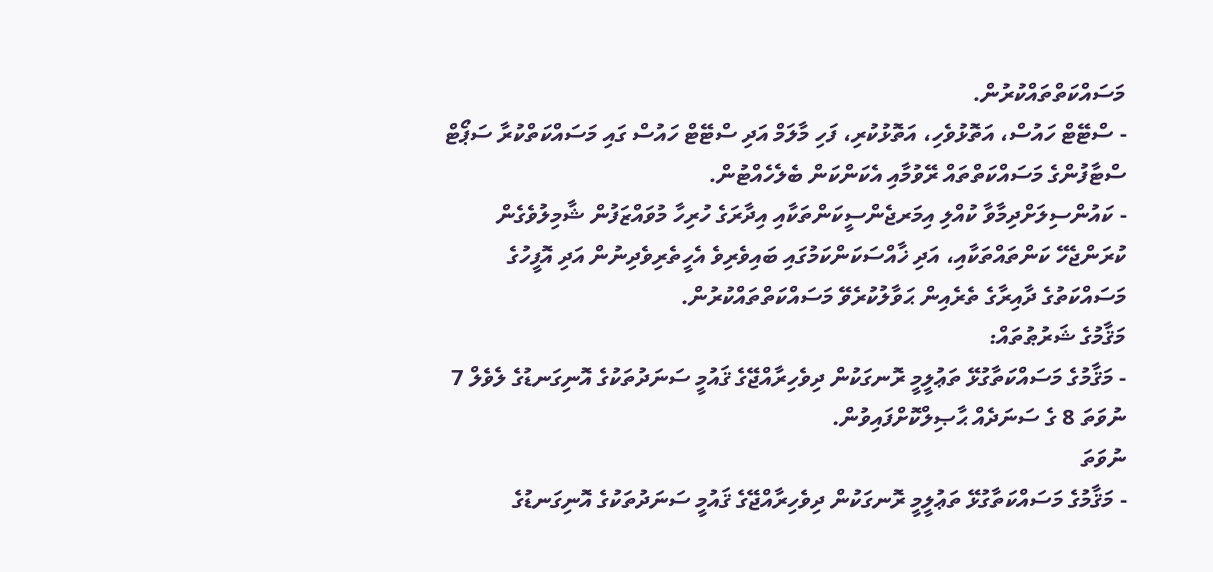މަސައްކަތްތައްކުރުން.
- ސްޓޭޓް ހައުސް، އަތޮޅުވެހި، އަތޮޅުކުރި، ފަހި މާލަމް އަދި ސްޓޭޓް ހައުސް ގައި މަސައްކަތްކުރާ ސަޕޯޓް ސްޓާފުންގެ މަސައްކަތްތައް ރޭވުމާއި އެކަންކަން ބެލެހެއްޓުން.
- ކައުންސިލަށްދިމާވާ ކުއްލި އިމަރޖެންސީކަންތަކާއި އިދާރަގެ ހުރިހާ މުވައްޒަފުން ޝާމިލުވެގެން ކުރަންޖެހޭ ކަންތައްތަކާއި، އަދި ޚާއްސަކަންކަމުގައި ބައިވެރިވެ އެހީތެރިވެދިނުން އަދި އޮފީހުގެ މަސައްކަތުގެ ދާއިރާގެ ތެރެއިން ޙަވާލުކުރެވޭ މަސައްކަތްތައްކުރުން.
މަޤާމުގެ ޝަރުޠުތައް:
- މަޤާމުގެ މަސައްކަތާގުޅޭ ތަޢުލީމީ ރޮނގަކުން ދިވެހިރާއްޖޭގެ ޤައުމީ ސަނަދުތަކުގެ އޮނިގަނޑުގެ ލެވެލް 7 ނުވަތަ 8 ގެ ސަނަދެއް ޙާޞިލްކޮށްފައިވުން.
ނުވަތަ
- މަޤާމުގެ މަސައްކަތާގުޅޭ ތަޢުލީމީ ރޮނގަކުން ދިވެހިރާއްޖޭގެ ޤައުމީ ސަނަދުތަކުގެ އޮނިގަނޑުގެ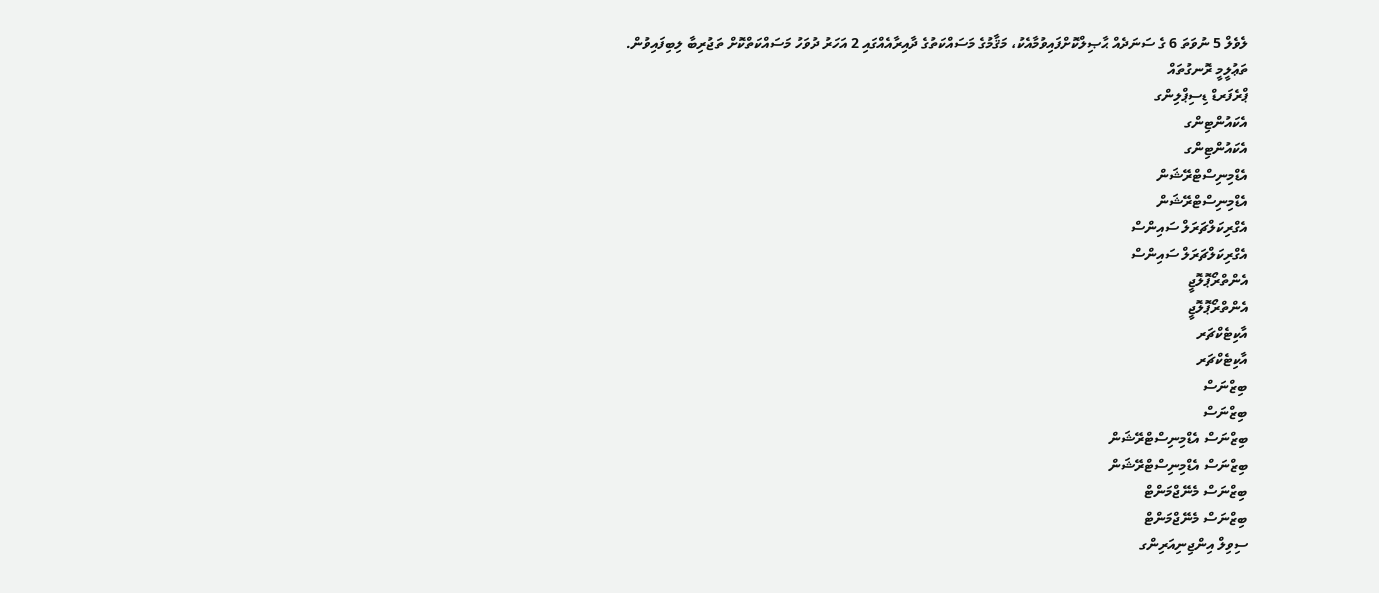ލެވެލް 5 ނުވަތަ 6 ގެ ސަނަދެއް ޙާޞިލްކޮށްފައިވުމާއެކު، މަޤާމުގެ މަސައްކަތުގެ ދާއިރާއެއްގައި 2 އަހަރު ދުވަހު މަސައްކަތްކޮށް ތަޖުރިބާ ލިބިފައިވުން.
ތަޢުލީމީ ރޮނގުތައް
ޕްރެފަރޑް ޑިސިޕްލިންގ
އެކައުންޓިންގ
އެކައުންޓިންގ
އެޑްމިނިސްޓްރޭޝަން
އެޑްމިނިސްޓްރޭޝަން
އެގްރިކަލްޗަރަލް ސައިންސް
އެގްރިކަލްޗަރަލް ސައިންސް
އެންތްރޯޕޮލޮޖީ
އެންތްރޯޕޮލޮޖީ
އާކިޓެކްޗަރ
އާކިޓެކްޗަރ
ބިޒްނަސް
ބިޒްނަސް
ބިޒްނަސް އެޑްމިނިސްޓްރޭޝަން
ބިޒްނަސް އެޑްމިނިސްޓްރޭޝަން
ބިޒްނަސް މެނޭޖްމަންޓް
ބިޒްނަސް މެނޭޖްމަންޓް
ސިވިލް އިންޖިނިއަރިންގ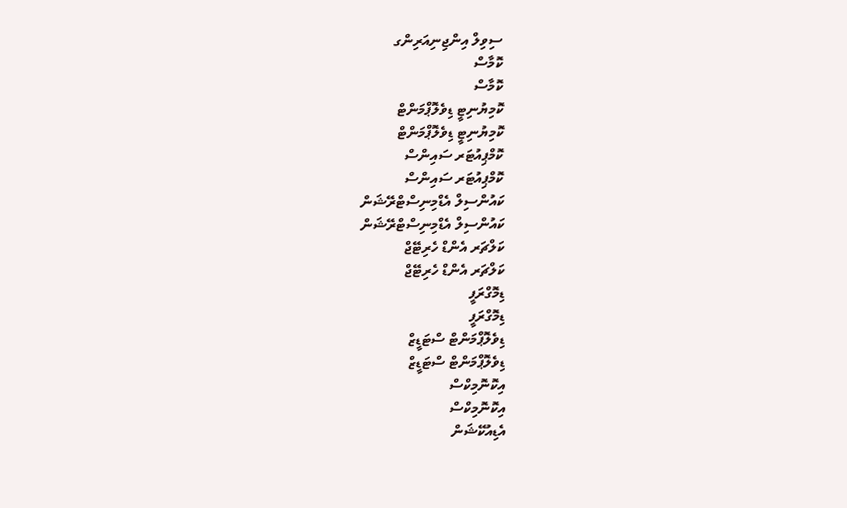ސިވިލް އިންޖިނިއަރިންގ
ކޮމާސް
ކޮމާސް
ކޮމިޔުނިޓީ ޑިވެލޮޕްމަންޓް
ކޮމިޔުނިޓީ ޑިވެލޮޕްމަންޓް
ކޮމްޕިއުޓަރ ސައިންސް
ކޮމްޕިއުޓަރ ސައިންސް
ކައުންސިލް އެޑްމިނިސްޓްރޭޝަން
ކައުންސިލް އެޑްމިނިސްޓްރޭޝަން
ކަލްޗަރ އެންޑް ހެރިޓޭޖް
ކަލްޗަރ އެންޑް ހެރިޓޭޖް
ޑިމޮގްރަފީ
ޑިމޮގްރަފީ
ޑިވެލޮޕްމަންޓް ސްޓަޑީޒް
ޑިވެލޮޕްމަންޓް ސްޓަޑީޒް
އިކޮނޮމިކްސް
އިކޮނޮމިކްސް
އެޑިއުކޭޝަން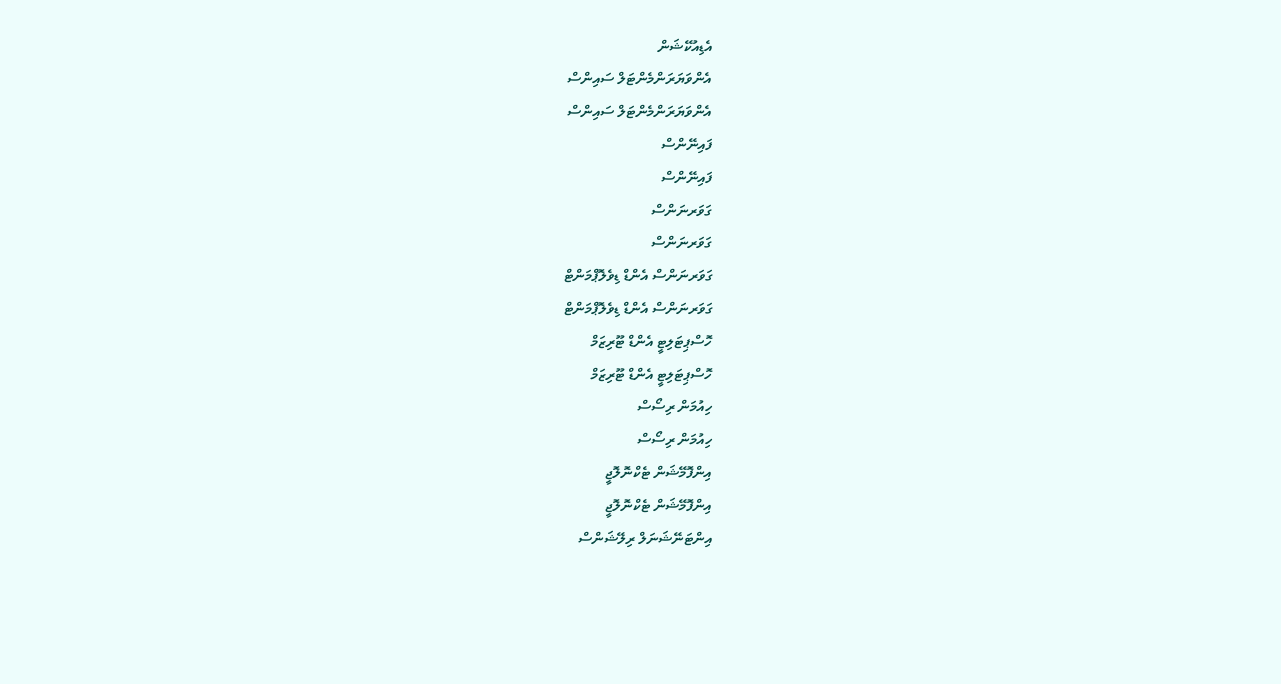އެޑިއުކޭޝަން
އެންވަޔަރަންމެންޓަލް ސައިންސް
އެންވަޔަރަންމެންޓަލް ސައިންސް
ފައިނޭންސް
ފައިނޭންސް
ގަވަރނަންސް
ގަވަރނަންސް
ގަވަރނަންސް އެންޑް ޑިވެލޮޕްމަންޓް
ގަވަރނަންސް އެންޑް ޑިވެލޮޕްމަންޓް
ހޮސްޕިޓަލިޓީ އެންޑް ޓޫރިޒަމް
ހޮސްޕިޓަލިޓީ އެންޑް ޓޫރިޒަމް
ހިއުމަން ރިސޯސް
ހިއުމަން ރިސޯސް
އިންފޮމޭޝަން ޓެކްނޮލޮޖީ
އިންފޮމޭޝަން ޓެކްނޮލޮޖީ
އިންޓަނޭޝަނަލް ރިލޭޝަންސް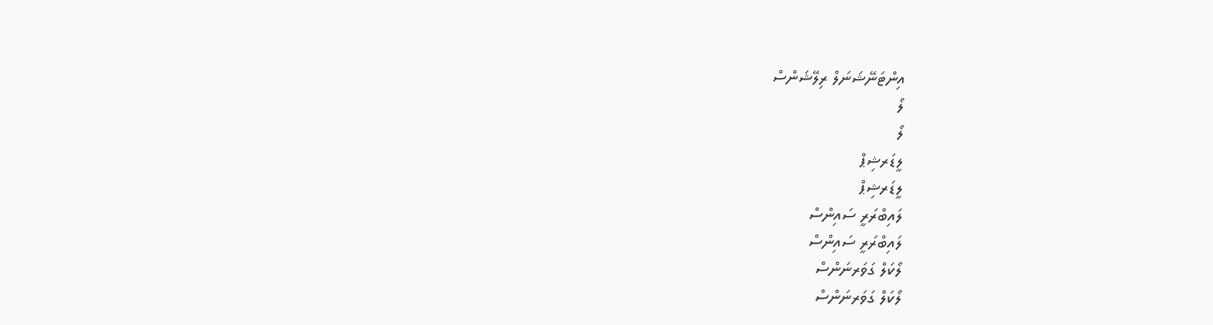އިންޓަނޭޝަނަލް ރިލޭޝަންސް
ލޯ
ލޯ
ލީޑަރޝިޕް
ލީޑަރޝިޕް
ލައިބްރަރީ ސައިންސް
ލައިބްރަރީ ސައިންސް
ލޯކަލް ގަވަރނަންސް
ލޯކަލް ގަވަރނަންސް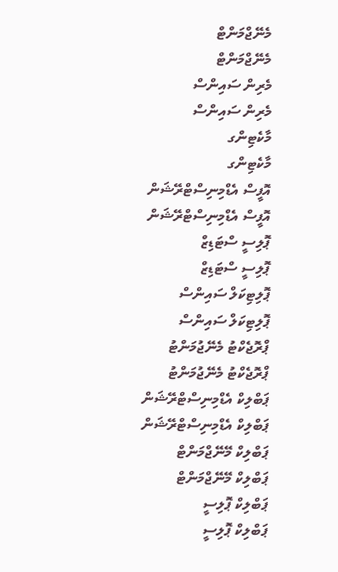މެނޭޖްމަންޓް
މެނޭޖްމަންޓް
މެރިން ސައިންސް
މެރިން ސައިންސް
މާކެޓިންގ
މާކެޓިންގ
އޮފީސް އެޑްމިނިސްޓްރޭޝަން
އޮފީސް އެޑްމިނިސްޓްރޭޝަން
ޕޮލިސީ ސްޓަޑިޒް
ޕޮލިސީ ސްޓަޑިޒް
ޕޮލިޓިކަލް ސައިންސް
ޕޮލިޓިކަލް ސައިންސް
ޕްރޮޖެކްޓު މެނޭޖުމަންޓު
ޕްރޮޖެކްޓު މެނޭޖުމަންޓު
ޕަބްލިކް އެޑްމިނިސްޓްރޭޝަން
ޕަބްލިކް އެޑްމިނިސްޓްރޭޝަން
ޕަބްލިކް މޭނޭޖްމަންޓް
ޕަބްލިކް މޭނޭޖްމަންޓް
ޕަބްލިކް ޕޮލިސީ
ޕަބްލިކް ޕޮލިސީ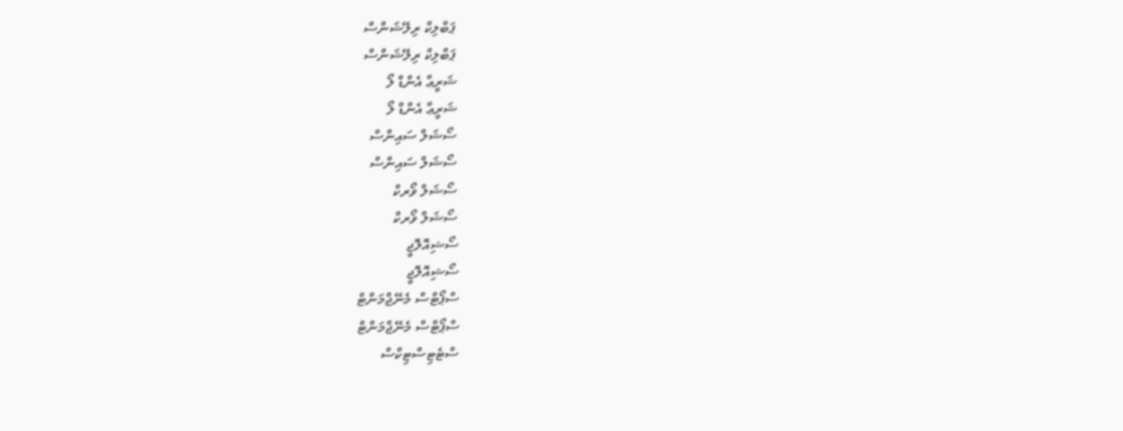ޕަބްލިކް ރިލޭޝަންސް
ޕަބްލިކް ރިލޭޝަންސް
ޝަރީޢާ އެންޑް ލޯ
ޝަރީޢާ އެންޑް ލޯ
ސޯޝަލް ސައިންސް
ސޯޝަލް ސައިންސް
ސޯޝަލް ވޯރކް
ސޯޝަލް ވޯރކް
ސޯޝިއޮލޮޖީ
ސޯޝިއޮލޮޖީ
ސްޕޯޓްސް މެނޭޖްމަންޓް
ސްޕޯޓްސް މެނޭޖްމަންޓް
ސްޓެޓިސްޓިކްސް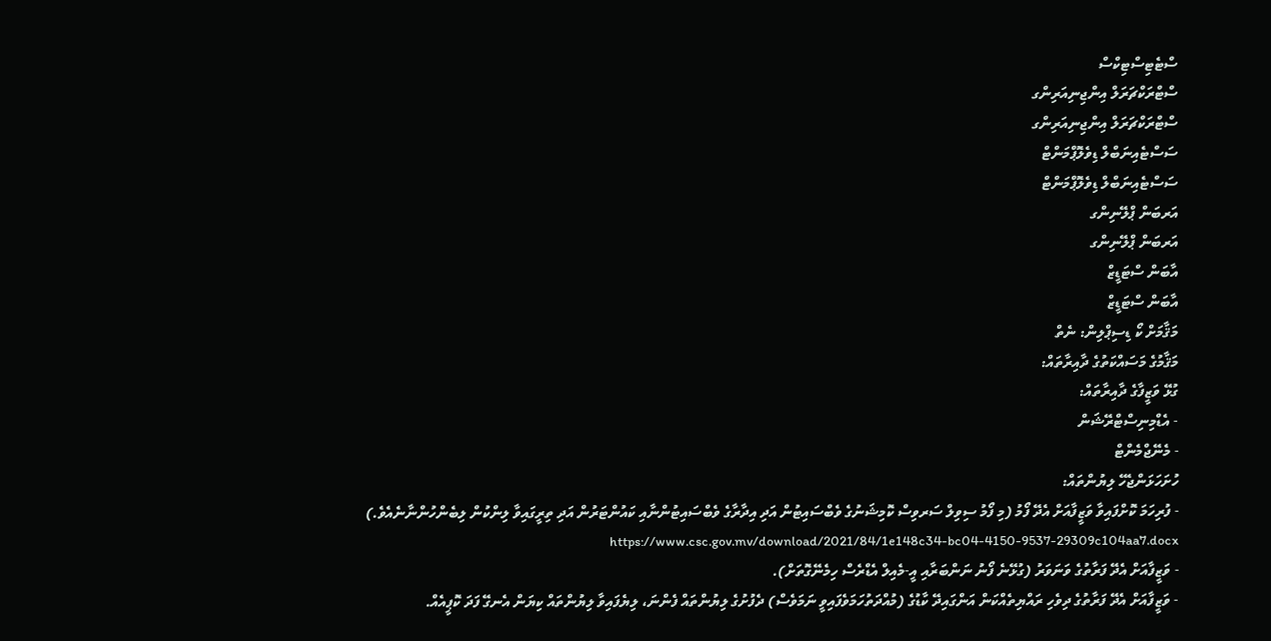ސްޓެޓިސްޓިކްސް
ސްޓްރަކްޗަރަލް އިންޖިނިއަރިންގ
ސްޓްރަކްޗަރަލް އިންޖިނިއަރިންގ
ސަސްޓެއިނަބްލް ޑިވެލޮޕްމަންޓް
ސަސްޓެއިނަބްލް ޑިވެލޮޕްމަންޓް
އަރބަން ޕްލޭނިންގ
އަރބަން ޕްލޭނިންގ
އާބަން ސްޓަޑީޒް
އާބަން ސްޓަޑީޒް
މަޤާމަށް ކޯ ޑިސިޕްލިން: ނެތް
މަޤާމުގެ މަސައްކަތުގެ ދާއިރާތައް:
ގުޅޭ ވަޒީފާގެ ދާއިރާތައް:
- އެޑްމިނިސްޓްރޭޝަން
- މެނޭޖްމެންޓް
ހުށަހަޅަންޖެހޭ ލިޔުންތައް:
- ފުރިހަމަ ކޮށްފައިވާ ވަޒީފާއަށް އެދޭ ފޯމު (މި ފޯމު ސިވިލް ސަރވިސް ކޮމިޝަނުގެ ވެބްސައިޓުން އަދި އިދާރާގެ ވެބްސައިޓުންނާއި ކައުންޓަރުން އަދި ތިރީގައިވާ ލިންކުން ލިބެންހުންނާނެއެވެ.) https://www.csc.gov.mv/download/2021/84/1e148c34-bc04-4150-9537-29309c104aa7.docx
- ވަޒީފާއަށް އެދޭ ފަރާތުގެ ވަނަވަރު (ގުޅޭނެ ފޯނު ނަންބަރާއި އީ-މެއިލް އެޑްރެސް ހިމެނޭގޮތަށް).
- ވަޒީފާއަށް އެދޭ ފަރާތުގެ ދިވެހި ރައްޔިތެއްކަން އަންގައިދޭ ކާޑުގެ (މުއްދަތުހަމަވެފައިވީ ނަމަވެސް) ދެފުށުގެ ލިޔުންތައް ފެންނަ، ލިޔެފައިވާ ލިޔުންތައް ކިޔަން އެނގޭ ފަދަ ކޮޕީއެއް.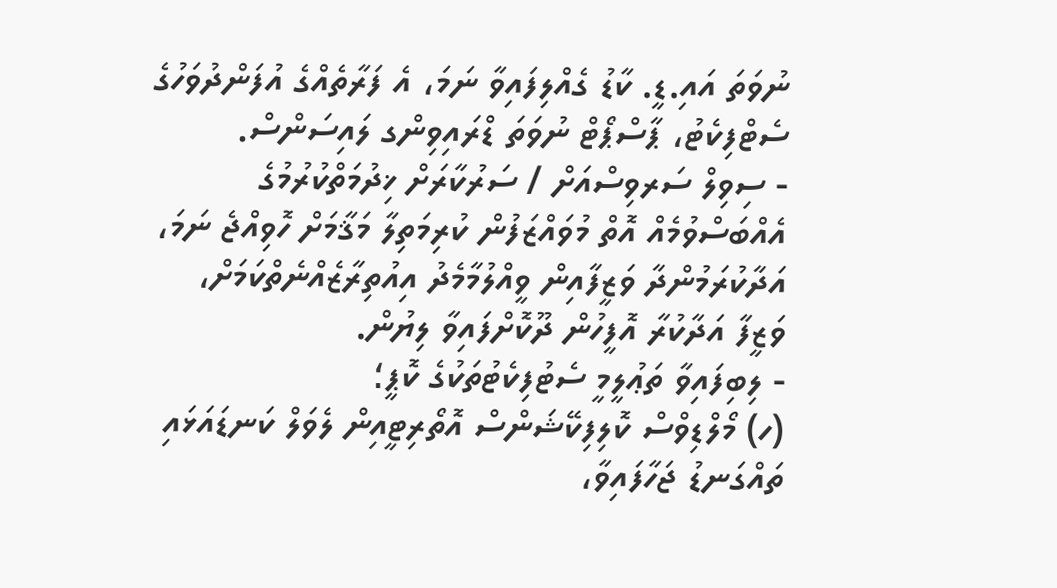ނުވަތަ އައި.ޑީ. ކާޑު ގެއްލިފައިވާ ނަމަ، އެ ފަރާތެއްގެ އުފަންދުވަހުގެ ސެޓްފިކެޓު، ޕާސްޕޯޓް ނުވަތަ ޑްރައިވިންގ ލައިސަންސް.
- ސިވިލް ސަރވިސްއަށް / ސަރުކާރަށް ޚިދުމަތްކުރުމުގެ އެއްބަސްވުމެއް އޮތް މުވައްޒަފުން ކުރިމަތިލާ މަޤާމަށް ހޮވިއްޖެ ނަމަ، އަދާކުރަމުންދާ ވަޒީފާއިން ވީއްލުމާމެދު އިއުތިރާޒެއްނެތްކަމަށް، ވަޒީފާ އަދާކުރާ އޮފީހުން ދޫކޮށްފައިވާ ލިޔުން.
- ލިބިފައިވާ ތަޢުލީމީ ސެޓުފިކެޓުތަކުގެ ކޮޕީ؛
(ހ) މޯލްޑިވްސް ކޮލިފިކޭޝަންސް އޮތޯރިޓީއިން ލެވަލް ކަނޑައަޅައި ތައްގަނޑު ޖަހާފައިވާ،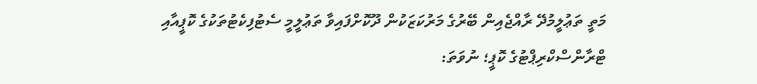މަތީ ތަޢުލީމުދޭ ރާއްޖެއިން ބޭރުގެ މަރުކަޒަކުން ދޫކޮށްފައިވާ ތަޢުލީމީ ސެޓުފިކެޓުތަކުގެ ކޮޕީއާއި ޓްރާންސްކްރިޕްޓުގެ ކޮޕީ؛ ނުވަތަ: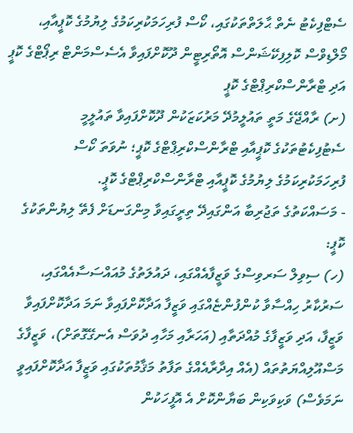ސެޓްފިކެޓު ނެތް ޙާލަތްތަކުގައި، ކޯސް ފުރިހަމަކުރިކަމުގެ ލިޔުމުގެ ކޮޕީއާއި، މޯލްޑިވްސް ކޮލިފިކޭޝަންސް އޮތޯރިޓީން ދޫކޮށްފައިވާ އެސެސްމަންޓް ރިޕޯޓްގެ ކޮޕީ އަދި ޓްރާންސްކްރިޕްޓްގެ ކޮޕީ
(ށ) ރާއްޖޭގެ މަތީ ތައުލީމުދޭ މަރުކަޒަކުން ދޫކޮށްފައިވާ ތައުލީމީ ސެޓުފިކެޓުތަކުގެ ކޮޕީއާއި ޓްރާންސްކްރިޕްޓްގެ ކޮޕީ؛ ނުވަތަ ކޯސް ފުރިހަމަކުރިކަމުގެ ލިޔުމުގެ ކޮޕީއާއި ޓްރާންސްކްރިޕްޓްގެ ކޮޕީ.
- މަސައްކަތުގެ ތަޖުރިބާ އަންގައިދޭ ތިރީގައިވާ މިންގަނޑަށް ފެތޭ ލިޔުންތަކުގެ ކޮޕީ:
(ހ) ސިވިލް ސަރވިސްގެ ވަޒީފާއެއްގައި، ދައުލަތުގެ މުއައްސަސާއެއްގައި، ސަރުކާރު ހިއްސާވާ ކުންފުންޏެއްގައި ވަޒީފާ އަދާކޮށްފައިވާ ނަމަ އަދާކޮށްފައިވާ ވަޒީފާ، އަދި ވަޒީފާގެ މުއްދަތާއި (އަހަރާއި މަހާއި ދުވަސް އެނގޭގޮތަށް)، ވަޒީފާގެ މަސްއޫލިއްޔަތުތައް (އެއް އިދާރާއެއްގެ ތަފާތު މަޤާމުތަކުގައި ވަޒީފާ އަދާކޮށްފައިވީ ނަމަވެސް) ވަކިވަކިން ބަޔާންކޮށް އެ އޮފީހަކުން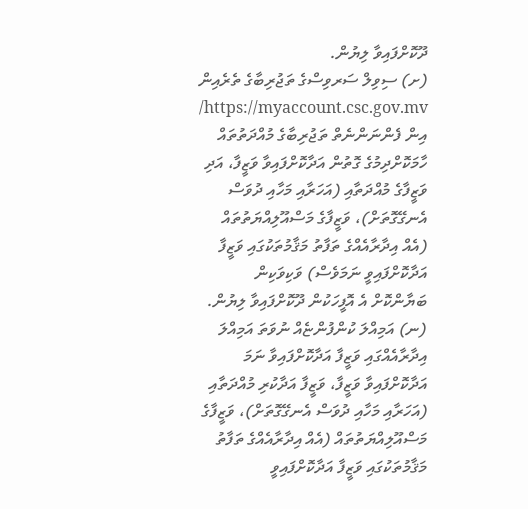ދޫކޮށްފައިވާ ލިޔުން.
(ށ) ސިވިލް ސަރވިސްގެ ތަޖުރިބާގެ ތެރެއިން https://myaccount.csc.gov.mv/ އިން ފެންނަންނެތް ތަޖުރިބާގެ މުއްދަތުތައް ހާމަކޮށްދިމުގެ ގޮތުން އަދާކޮށްފައިވާ ވަޒީފާ، އަދި ވަޒީފާގެ މުއްދަތާއި (އަހަރާއި މަހާއި ދުވަސް އެނގޭގޮތަށް)، ވަޒީފާގެ މަސްއޫލިއްޔަތުތައް (އެއް އިދާރާއެއްގެ ތަފާތު މަޤާމުތަކުގައި ވަޒީފާ އަދާކޮށްފައިވީ ނަމަވެސް) ވަކިވަކިން ބަޔާންކޮށް އެ އޮފީހަކުން ދޫކޮށްފައިވާ ލިޔުން.
(ނ) އަމިއްލަ ކުންފުންޏެއް ނުވަތަ އަމިއްލަ އިދާރާއެއްގައި ވަޒީފާ އަދާކޮށްފައިވާ ނަމަ އަދާކޮށްފައިވާ ވަޒީފާ، ވަޒީފާ އަދާކުރި މުއްދަތާއި (އަހަރާއި މަހާއި ދުވަސް އެނގޭގޮތަށް)، ވަޒީފާގެ މަސްއޫލިއްޔަތުތައް (އެއް އިދާރާއެއްގެ ތަފާތު މަޤާމުތަކުގައި ވަޒީފާ އަދާކޮށްފައިވީ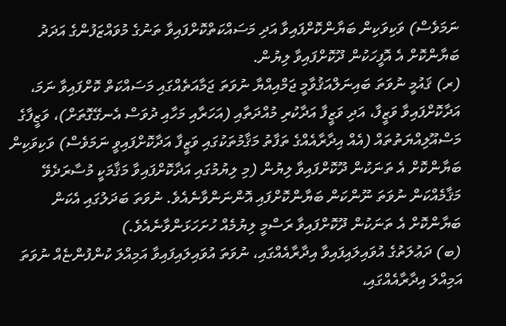ނަމަވެސް) ވަކިވަކިން ބަޔާންކޮށްފައިވާ އަދި މަސައްކަތްކޮށްފައިވާ ތަނުގެ މުވައްޒަފުންގެ އަދަދު ބަޔާންކޮށް އެ އޮފީހަކުން ދޫކޮށްފައިވާ ލިޔުން.
(ރ) ޤައުމީ ނުވަތަ ބައިނަލްއަޤުވާމީ ޖަމްއިއްޔާ ނުވަތަ ޖަމާއަތެއްގައި މަސައްކަތް ކޮށްފައިވާ ނަމަ، އަދާކޮށްފައިވާ ވަޒީފާ، އަދި ވަޒީފާ އަދާކުރި މުއްދަތާއި (އަހަރާއި މަހާއި ދުވަސް އެނގޭގޮތަށް)، ވަޒީފާގެ މަސްއޫލިއްޔަތުތައް (އެއް އިދާރާއެއްގެ ތަފާތު މަޤާމުތަކުގައި ވަޒީފާ އަދާކޮށްފައިވީ ނަމަވެސް) ވަކިވަކިން ބަޔާންކޮށް އެ ތަނަކުން ދޫކޮށްފައިވާ ލިޔުން (މި ލިޔުމުގައި އަދާކޮށްފައިވާ މަޤާމަކީ މުސާރަދެވޭ މަޤާމެއްކަން ނުވަތަ ނޫންކަން ބަޔާންކޮށްފައި އޮންނަންވާނެއެވެ. ނުވަތަ ބަދަލުގައި އެކަން ބަޔާންކޮށް އެ ތަނަކުން ދޫކޮށްފައިވާ ރަސްމީ ލިޔުމެއް ހުށަހަޅަންވާނެއެވެ.)
(ބ) ދަޢުލަތުގެ އުވައިލައިފައިވާ އިދާރާއެއްގައި، ނުވަތަ އުވައިލައިފައިވާ އަމިއްލަ ކުންފުންޏެއް ނުވަތަ އަމިއްލަ އިދާރާއެއްގައި،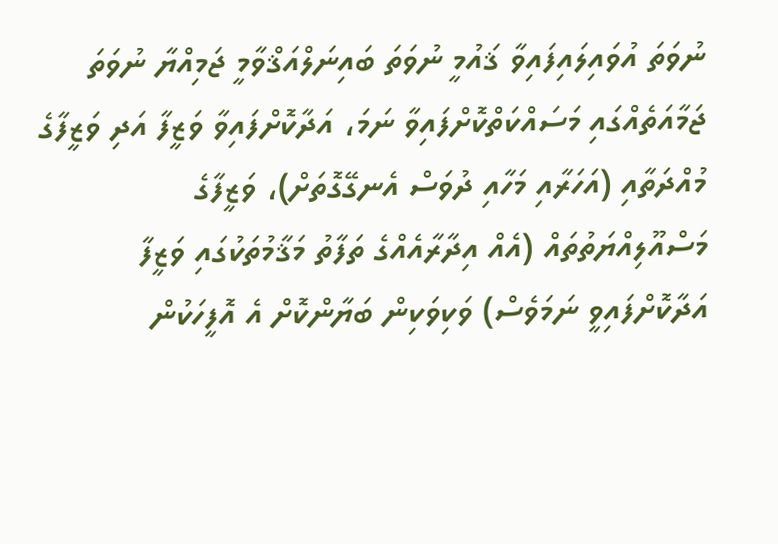ނުވަތަ އުވައިލައިފައިވާ ޤައުމީ ނުވަތަ ބައިނަލްއަޤްވާމީ ޖަމިއްޔާ ނުވަތަ ޖަމާއަތެއްގައި މަސައްކަތްކޮށްފައިވާ ނަމަ، އަދާކޮށްފައިވާ ވަޒީފާ އަދި ވަޒީފާގެ މުއްދަތާއި (އަހަރާއި މަހާއި ދުވަސް އެނގޭގޮތަށް)، ވަޒީފާގެ މަސްއޫލިއްޔަތުތައް (އެއް އިދާރާއެއްގެ ތަފާތު މަޤާމުތަކުގައި ވަޒީފާ އަދާކޮށްފައިވީ ނަމަވެސް) ވަކިވަކިން ބަޔާންކޮށް އެ އޮފީހަކުން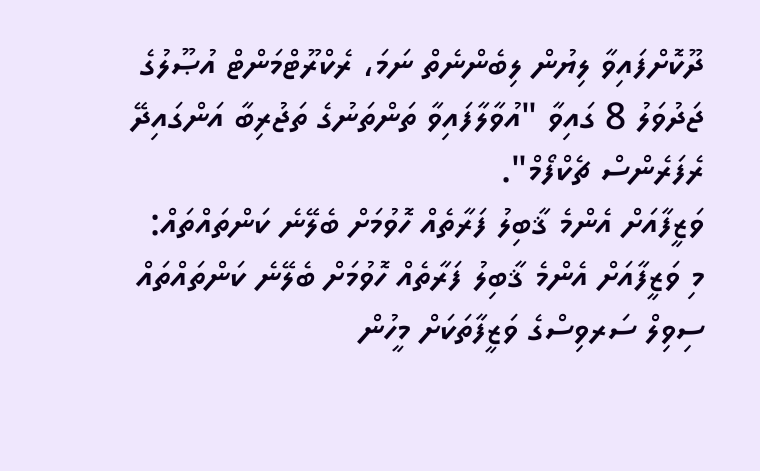ދޫކޮށްފައިވާ ލިޔުން ލިބެންނެތް ނަމަ، ރެކްރޫޓްމަންޓް އުޞޫލުގެ ޖަދުވަލު 8 ގައިވާ "އުވާލާފައިވާ ތަންތަނުގެ ތަޖުރިބާ އަންގައިދޭ ރެފަރެންސް ޗެކްފޯމް".
ވަޒީފާއަށް އެންމެ ޤާބިލު ފަރާތެއް ހޮވުމަށް ބެލޭނެ ކަންތައްތައް:
މި ވަޒީފާއަށް އެންމެ ޤާބިލު ފަރާތެއް ހޮވުމަށް ބެލޭނެ ކަންތައްތައް ސިވިލް ސަރވިސްގެ ވަޒީފާތަކަށް މީހުން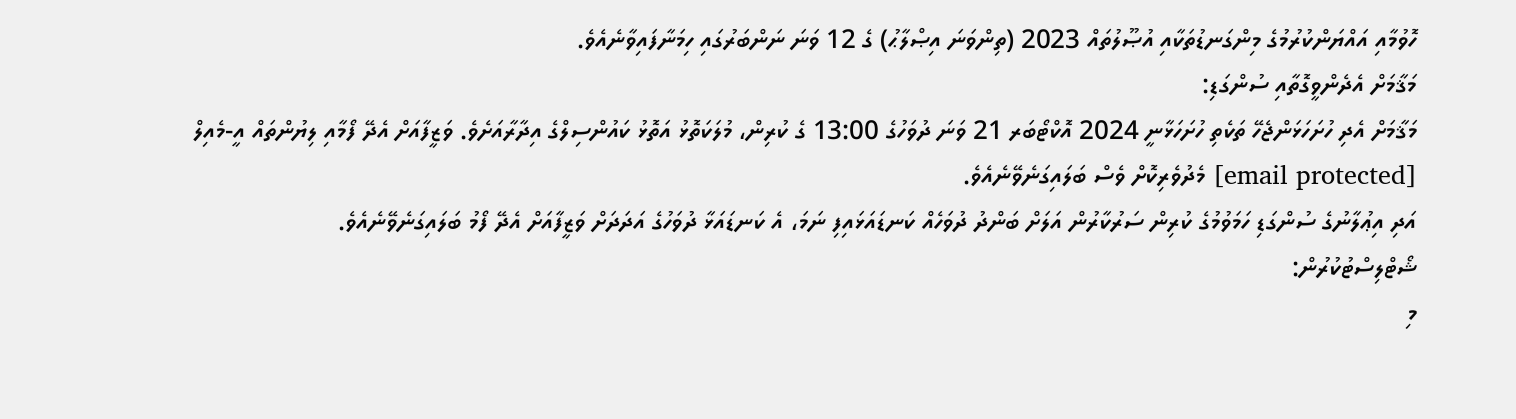ހޮވުމާއި އައްޔަންކުރުމުގެ މިންގަނޑުތަކާއި އުޞޫލުތައް 2023 (ތިންވަނަ އިޞްލާޙު) ގެ 12 ވަނަ ނަންބަރުގައި ހިމަނާފައިވާނެއެވެ.
މަޤާމަށް އެދެންވީގޮތާއި ސުންގަޑި:
މަޤާމަށް އެދި ހުށަހަޅަންޖެހޭ ތަކެތި ހުށަހަޅާނީ 2024 އޮކްޓޯބަރ 21 ވަނަ ދުވަހުގެ 13:00 ގެ ކުރިން، މުލަކަތޮޅު އަތޮޅު ކައުންސިލްގެ އިދާރާއަށެވެ. ވަޒީފާއަށް އެދޭ ފޯމާއި ލިޔުންތައް އީ-މެއިލް [email protected] މެދުވެރިކޮށް ވެސް ބަލައިގަނެވޭނެއެވެ.
އަދި އިޢުލާނުގެ ސުންގަޑި ހަމަވުމުގެ ކުރިން ސަރުކާރުން އަލަށް ބަންދު ދުވަހެއް ކަނޑައަޅައިފި ނަމަ، އެ ކަނޑައަޅާ ދުވަހުގެ އަދަދަށް ވަޒީފާއަށް އެދޭ ފޯމު ބަލައިގަނެވޭނެއެވެ.
ޝޯޓްލިސްޓުކުރުން:
މި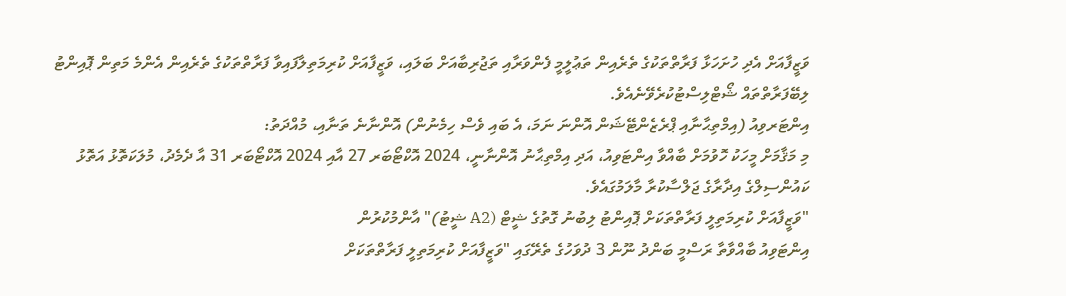ވަޒީފާއަށް އެދި ހުށަހަޅާ ފަރާތްތަކުގެ ތެރެއިން ތަޢުލީމީ ފެންވަރާއި ތަޖުރިބާއަށް ބަލައި، ވަޒީފާއަށް ކުރިމަތިލާފައިވާ ފަރާތްތަކުގެ ތެރެއިން އެންމެ މަތިން ޕޮއިންޓު ލިބޭފަރާތްތައް ޝޯޓްލިސްޓުކުރެވޭނެއެވެ.
އިންޓަރވިއު (އިމްތިޙާނާއި ޕްރެޒެންޓޭޝަން އޮންނަ ނަމަ، އެ ބައި ވެސް ހިމެނުން) އޮންނާނެ ތަނާއި، މުއްދަތު:
މި މަޤާމަށް މީހަކު ހޮވުމަށް ބާއްވާ އިންޓަވިއު، އަދި އިމްތިޙާނު އޮންނާނީ، 2024 އޮކްޓޯބަރ 27 އާއި 2024 އޮކްޓޯބަރ 31 އާ ދެމެދު، މުލަކަތޮޅު އަތޮޅު ކައުންސިލްގެ އިދާރާގެ ޖަލްސާކުރާ މާލަމުގައެވެ.
"ވަޒީފާއަށް ކުރިމަތިލީ ފަރާތްތަކަށް ޕޮއިންޓު ލިބުނު ގޮތުގެ ޝީޓް (A2 ޝީޓު)" އާންމުކުރުން
އިންޓަވިއު ބާއްވާތާ ރަސްމީ ބަންދު ނޫން 3 ދުވަހުގެ ތެރޭގައި "ވަޒީފާއަށް ކުރިމަތިލީ ފަރާތްތަކަށް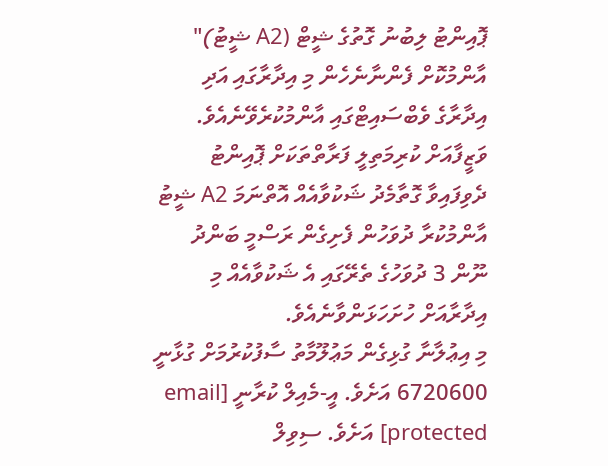ޕޮއިންޓު ލިބުނު ގޮތުގެ ޝީޓް (A2 ޝީޓު)" އާންމުކޮށް ފެންނާނެހެން މި އިދާރާގައި އަދި އިދާރާގެ ވެބްސައިޓްގައި އާންމުކުރެވޭނެއެވެ. ވަޒީފާއަށް ކުރިމަތިލީ ފަރާތްތަކަށް ޕޮއިންޓު ދެވިފައިވާ ގޮތާމެދު ޝަކުވާއެއް އޮތްނަމަ A2 ޝީޓު އާންމުކުރާ ދުވަހުން ފެށިގެން ރަސްމީ ބަންދު ނޫން 3 ދުވަހުގެ ތެރޭގައި އެ ޝަކުވާއެއް މި އިދާރާއަށް ހުށަހަޅަންވާނެއެވެ.
މި އިޢުލާނާ ގުޅިގެން މަޢުލޫމާތު ސާފުކުރުމަށް ގުޅާނީ 6720600 އަށެވެ. އީ-މެއިލް ކުރާނީ [email protected] އަށެވެ. ސިވިލް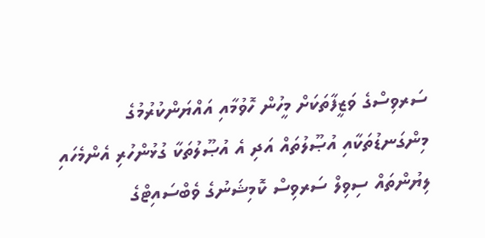ސަރވިސްގެ ވަޒީފާތަކަށް މީހުން ހޮވުމާއި އައްޔަންކުރުމުގެ މިންގަނޑުތަކާއި އުޞޫލުތައް އަދި އެ އުޞޫލުތަކާ ގުޅުންހުރި އެންމެހައި ލިޔުންތައް ސިވިލް ސަރވިސް ކޮމިޝަނުގެ ވެބްސައިޓްގެ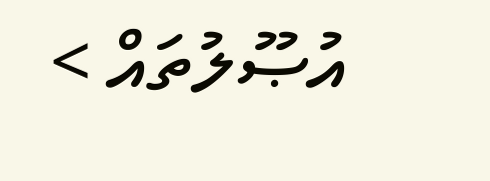އުޞޫލުތައް >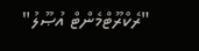"ރެކްރޫޓްމެންޓް އުޞޫލު"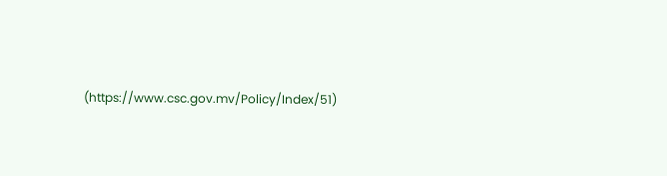(https://www.csc.gov.mv/Policy/Index/51)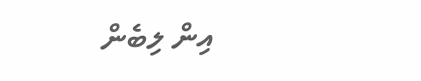އިން ލިބެން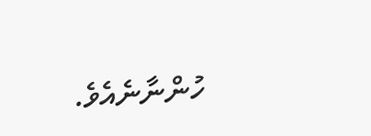ހުންނާނެއެވެ.